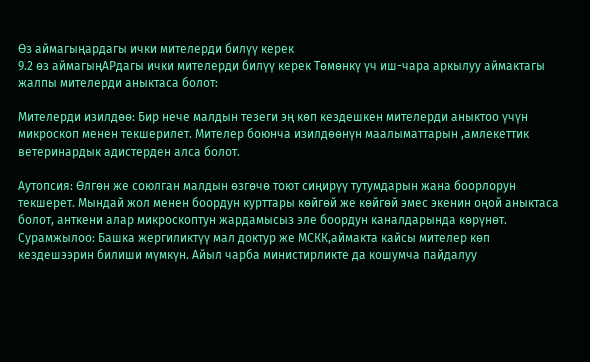Өз аймагыңардагы ички мителерди билүү керек
9.2 өз аймагыңАРдагы ички мителерди билүү керек Төмөнкү үч иш-чара аркылуу аймактагы жалпы мителерди аныктаса болот:

Мителерди изилдөө: Бир нече малдын тезеги эң көп кездешкен мителерди аныктоо үчүн микроскоп менен текшерилет. Мителер боюнча изилдөөнүн маалыматтарын ,амлекеттик ветеринардык адистерден алса болот.

Аутопсия: Өлгөн же союлган малдын өзгөчө тоют сиңирүү тутумдарын жана боорлорун текшерет. Мындай жол менен боордун курттары көйгөй же көйгөй эмес экенин оңой аныктаса болот, анткени алар микроскоптун жардамысыз эле боордун каналдарында көрүнөт.
Сурамжылоо: Башка жергиликтүү мал доктур же МСКК,аймакта кайсы мителер көп кездешээрин билиши мүмкүн. Айыл чарба министирликте да кошумча пайдалуу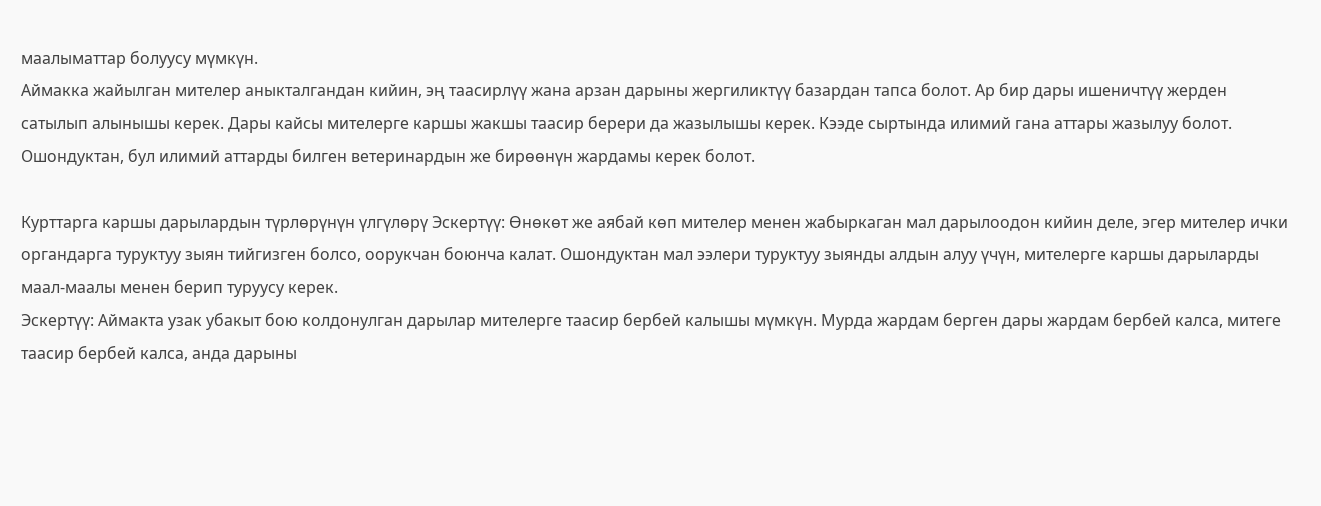маалыматтар болуусу мүмкүн.
Аймакка жайылган мителер аныкталгандан кийин, эң таасирлүү жана арзан дарыны жергиликтүү базардан тапса болот. Ар бир дары ишеничтүү жерден сатылып алынышы керек. Дары кайсы мителерге каршы жакшы таасир берери да жазылышы керек. Кээде сыртында илимий гана аттары жазылуу болот. Ошондуктан, бул илимий аттарды билген ветеринардын же бирөөнүн жардамы керек болот.

Курттарга каршы дарылардын түрлөрүнүн үлгүлөрү Эскертүү: Өнөкөт же аябай көп мителер менен жабыркаган мал дарылоодон кийин деле, эгер мителер ички органдарга туруктуу зыян тийгизген болсо, оорукчан боюнча калат. Ошондуктан мал ээлери туруктуу зыянды алдын алуу үчүн, мителерге каршы дарыларды маал-маалы менен берип туруусу керек.
Эскертүү: Аймакта узак убакыт бою колдонулган дарылар мителерге таасир бербей калышы мүмкүн. Мурда жардам берген дары жардам бербей калса, митеге таасир бербей калса, анда дарыны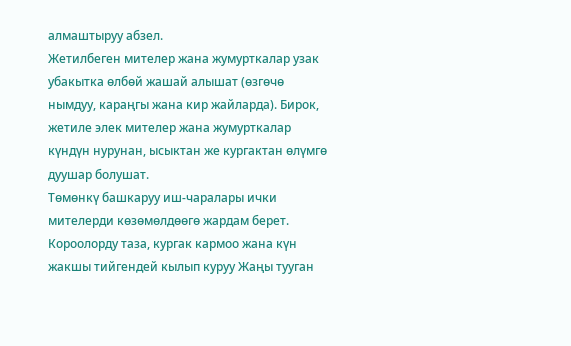алмаштыруу абзел.
Жетилбеген мителер жана жумурткалар узак убакытка өлбөй жашай алышат (өзгөчө нымдуу, караңгы жана кир жайларда). Бирок, жетиле элек мителер жана жумурткалар күндүн нурунан, ысыктан же кургактан өлүмгө дуушар болушат.
Төмөнкү башкаруу иш-чаралары ички мителерди көзөмөлдөөгө жардам берет.
Короолорду таза, кургак кармоо жана күн жакшы тийгендей кылып куруу Жаңы тууган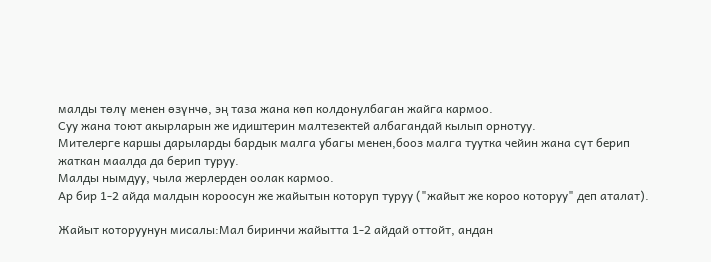малды төлү менен өзүнчө, эң таза жана көп колдонулбаган жайга кармоо.
Суу жана тоют акырларын же идиштерин малтезектей албагандай кылып орнотуу.
Мителерге каршы дарыларды бардык малга убагы менен,бооз малга туутка чейин жана сүт берип жаткан маалда да берип туруу.
Малды нымдуу, чыла жерлерден оолак кармоо.
Ар бир 1-2 айда малдын короосун же жайытын которуп туруу ("жайыт же короо которуу" деп аталат).

Жайыт которуунун мисалы:Мал биринчи жайытта 1-2 айдай оттойт, андан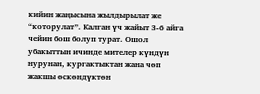кийин жаңысына жылдырылат же “которулат”. Калган үч жайыт 3-6 айга чейин бош болуп турат. Ошол убакыттын ичинде мителер күндүн нурунан, кургактыктан жана чөп жакшы өскөндүктөн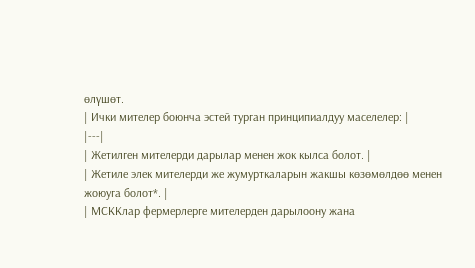өлүшөт.
| Ички мителер боюнча эстей турган принципиалдуу маселелер: |
|---|
| Жетилген мителерди дарылар менен жок кылса болот. |
| Жетиле элек мителерди же жумурткаларын жакшы көзөмөлдөө менен жоюуга болот*. |
| МСККлар фермерлерге мителерден дарылоону жана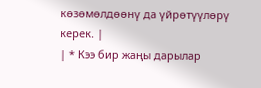көзөмөлдөөнү да үйрөтүүлөрү керек. |
| * Кээ бир жаңы дарылар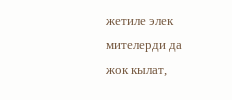жетиле элек мителерди да жок кылат,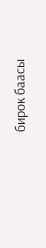бирок баасы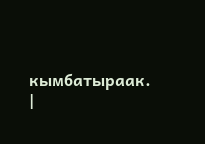кымбатыраак. |